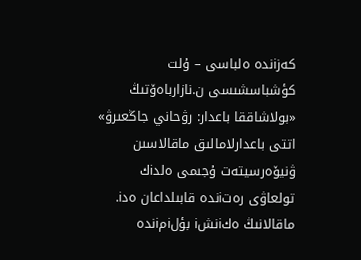كەزiندە ەلباسى – ۇلت كؤشباسشىسى ن.نازارباەۆتىڭ «بولاشاققا باعدار: رۋحاني جاڭعىرۋ» اتتى باعدارلامالىق ماقالاسىن ۋنيۆەرسيتەت ۇجىمى ەلدiك تولعاۋى رەتiندە قابىلداعان ەدi. ماقالانىڭ ەكiنشi بؤلiمiندە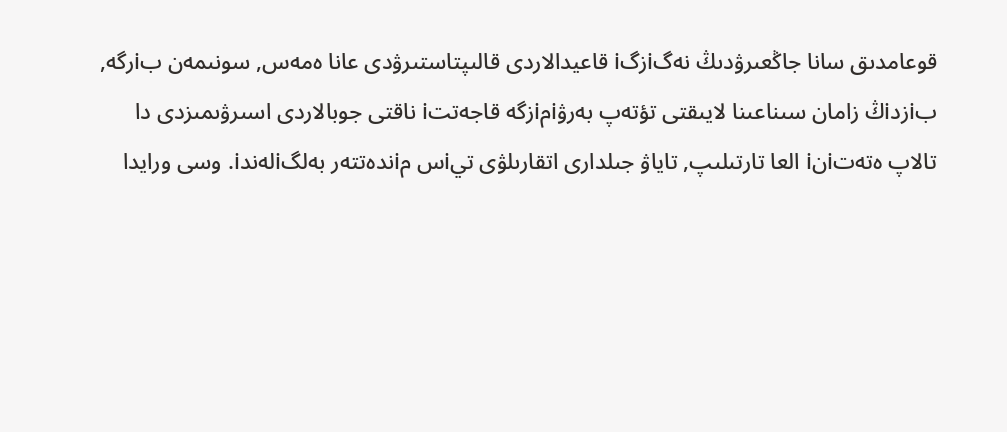قوعامدىق سانا جاڭعىرۋدىڭ نەگiزگi قاعيدالاردى قالىپتاستىرۋدى عانا ەمەس, سونىمەن بiرگە, بiزدiڭ زامان سىناعىنا لايىقتى تؤتەپ بەرۋiمiزگە قاجەتتi ناقتى جوبالاردى اسىرۋىمىزدى دا تالاپ ەتەتiنi العا تارتىلىپ, تاياۋ جىلدارى اتقارىلۋى تيiس مiندەتتەر بەلگiلەندi. وسى ورايدا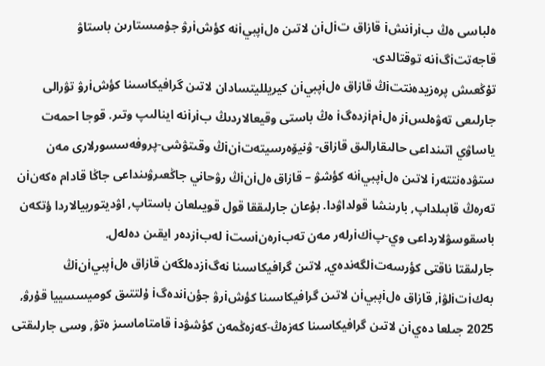ەلباسى ەڭ بiرiنشi قازاق تiلiن لاتىن ەلiپبيiنە كؤشiرۋ جۇمىستارىن باستاۋ قاجەتتiگiنە توقتالدى.
تۇڭعىش پرەزيدەنتتiڭ قازاق ەلiپبيiن كيريلليتسادان لاتىن گرافيكاسىنا كؤشiرۋ تۋرالى جارلىعى تەۋەلسiز ەلiمiزدەگi ەڭ باستى وقيعالاردىڭ بiرiنە اينالىپ وتىر. قوجا احمەت ياساۋي اتىنداعى حالىقارالىق قازاق- ۋنيۆەرسيتەتiنiڭ وقىتۋشى-پروفەسسورلارى مەن ستۋدەنتتەرi لاتىن ەلiپبيiنە كؤشۋ – قازاق ەلiنiڭ رۋحاني جاڭعىرۋىنداعى جاڭا قادام ەكەنiن تەرەڭ قابىلداپ, بارىنشا قولداۋدا. بۇعان جارلىققا قول قويىلعان باستاپ, اۋديتورييالاردا ؤتكەن باسقوسۋلارداعى وي-پiكiرلەر مەن تەبiرەنiستi لەبiزدەر ايقىن دەلەل.
جارلىقتا ناقتى كؤرسەتiلگەندەي, لاتىن گرافيكاسىنا نەگiزدەلگەن قازاق ەلiپبيiنiڭ بەكiتiلۋi, قازاق ەلiپبيiن لاتىن گرافيكاسىنا كؤشiرۋ جؤنiندەگi ۇلتتىق كوميسسييا قۇرۋ, 2025 جىلعا دەيiن لاتىن گرافيكاسىنا كەزەڭ-كەزەڭمەن كؤشۋدi قامتاماسىز ەتۋ, وسى جارلىقتى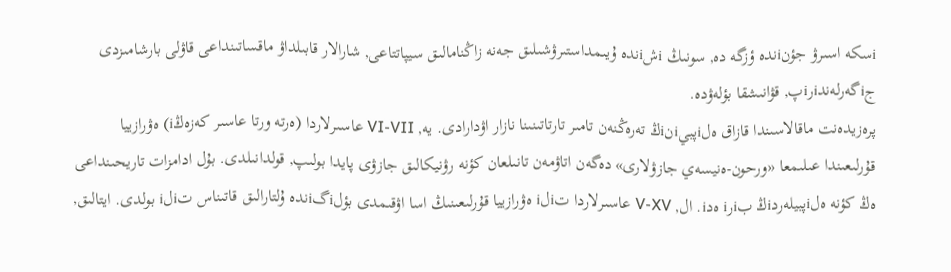iسكە اسىرۋ جؤنiندە ؤزگە دە, سونىڭ iشiندە ۇيىمداستىرۋشىلىق جەنە زاڭنامالىق سيپاتتاعى, شارالار قابىلداۋ ماقساتىنداعى قاۋلى بارشامىزدى جiگەرلەندiرiپ, قۋانىشقا بؤلەۋدە.
پرەزيدەنت ماقالاسىندا قازاق ەلiپبيiنiڭ تەرەڭنەن تامىر تارتاتىنىنا نازار اۋدارادى. يە, VI-VII عاسىرلاردا (ەرتە ورتا عاسىر كەزەڭi) ەۋرازييا قۇرلىعىندا عىلىمعا «ورحون-ەنيسەي جازۋلارى» دەگەن اتاۋمەن تانىلعان كؤنە رۋنيكالىق جازۋى پايدا بولىپ, قولدانىلدى. بۇل ادامزات تاريحىنداعى ەڭ كؤنە ەلiپبيلەردiڭ بiرi ەدi. ال, V-XV عاسىرلاردا تiلi ەۋرازييا قۇرلىعىنىڭ اسا اۋقىمدى بؤلiگiندە ۇلتارالىق قاتىناس تiلi بولدى. ايتالىق,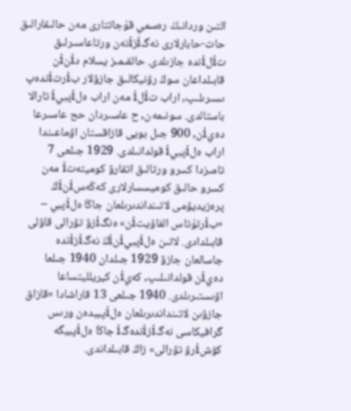التىن وردانىڭ رەسمي قۇجاتتارى مەن حالىقارالىق حات-حابارلارى نەگiزiنەن ورتاعاسىرلىق تiلiندە جازىلدى. حالقىمىز يسلام دiنiن قابىلداعان سوڭ رۋنيكالىق جازۋلار بiرتiندەپ ىسىرىلىپ, اراب تiلi مەن اراب ەلiپبيi تارالا باستالدى. سونىمەن, ح عاسىردان حح عاسىرعا دەيiن, 900 جىل بويى قازاقستان اۋماعىندا اراب ەلiپبيi قولدانىلدى. 1929 جىلعى 7 تامىزدا كسرو ورتالىق اتقارۋ كوميتەتi مەن كسرو حالىق كوميسسارلارى كەڭەسiنiڭ پرەزيديۋمى لاتىنداندىرىلعان جاڭا ەلiپبي – «بiرتۇتاس الفاۆيتiن» ەنگiزۋ تۋرالى قاۋلى قابىلدادى. لاتىن ەلiپبيiنiڭ نەگiزiندە جاسالعان جازۋ 1929 جىلدان 1940 جىلعا دەيiن قولدانىلىپ, كەيiن كيريلليتساعا اۋىستىرىلدى. 1940 جىلعى 13 قاراشادا «قازاق جازۋىن لاتىنداندىرىلعان ەلiپبيدەن ورىس گرافيكاسى نەگiزiندەگi جاڭا ەلiپبيگە كؤشiرۋ تۋرالى» زاڭ قابىلداندى.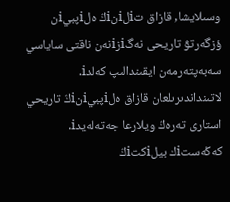وسىلايشا, قازاق تiلiنiڭ ەلiپبيiن ؤزگەرتۋ تاريحى نەگiزiنەن ناقتى ساياسي سەبەپتەرمەن ايقىندالىپ كەلدi.
لاتىنداندىرىلعان قازاق ەلiپبيiنiڭ تاريحي استارى تەرەڭ ويلارعا جەتەلەيدi. كەڭەستiك بيلiكتiڭ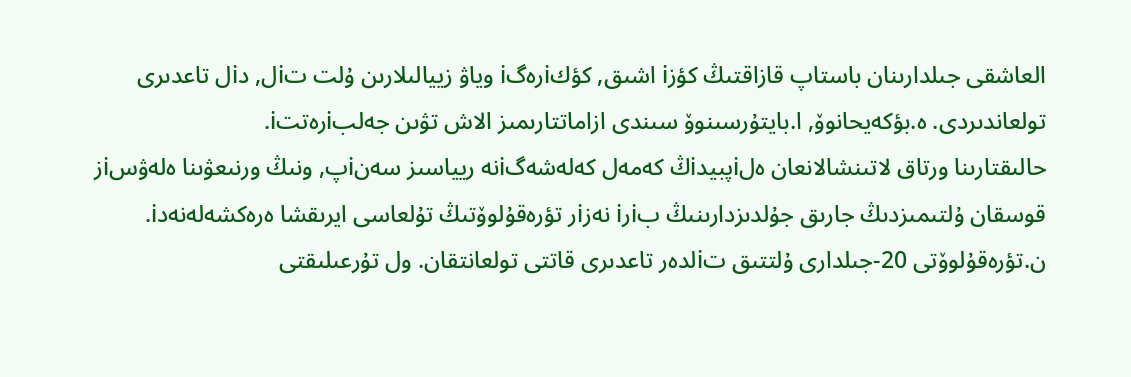العاشقى جىلدارىنان باستاپ قازاقتىڭ كؤزi اشىق, كؤكiرەگi وياۋ زييالىلارىن ۇلت تiل, دiل تاعدىرى تولعاندىردى. ە.بؤكەيحانوۆ, ا.بايتۇرسىنوۆ سىندى ازاماتتارىمىز الاش تۋىن جەلبiرەتتi.
حالىقتارىنا ورتاق لاتىنشالانعان ەلiپبيدiڭ كەمەل كەلەشەگiنە ريياسىز سەنiپ, ونىڭ ورنىعۋىنا ەلەۋسiز قوسقان ۇلتىمىزدىڭ جارىق جۇلدىزدارىنىڭ بiرi نەزiر تؤرەقۇلوۆتىڭ تۇلعاسى ايرىقشا ەرەكشەلەنەدi.
ن.تؤرەقۇلوۆتى 20-جىلدارى ۇلتتىق تiلدەر تاعدىرى قاتتى تولعانتقان. ول تۇرعىلىقتى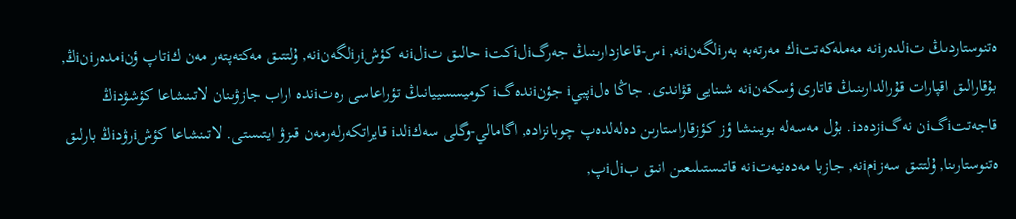ەتنوستاردىڭ تiلدەرiنە مەملەكەتتiك مەرتەبە بەرiلگەنiنە, iس-قاعازدارىنىڭ جەرگiلiكتi حالىق تiلiنە كؤشiرiلگەنiنە, ۇلتتىق مەكتەپتەر مەن كiتاپ ؤنiمدەرiنiڭ, بۇقارالىق اقپارات قۇرالدارىنىڭ قاتارى ؤسكەنiنە شىنايى قۋاندى. جاڭا ەلiپبيi جؤنiندەگi كوميسسييانىڭ تؤراعاسى رەتiندە اراب جازۋىنان لاتىنشاعا كؤشۋدiڭ قاجەتتiگiن نەگiزدەدi. بۇل مەسەلە بويىنشا ؤز كؤزقاراستارىن دەلەلدەپ چوبانزادە, اگامالي-وگلى سەكiلدi قايراتكەرلەرمەن قىزۋ ايتىستى. لاتىنشاعا كؤشiرۋدiڭ بارلىق ەتنوستارىنا, ۇلتتىق سەزiمiنە, جازبا مەدەنيەتiنە قاتىستىلىعىن انىق بiلiپ,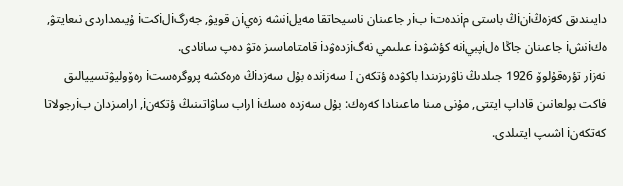دايىندىق كەزەڭiنiڭ باستى مiندەتi بiر جاعىنان ناسيحاتقا مەيلiنشە زەيiن قويۋ, جەرگiلiكتi ۇيىمداردى نىعايتۋ, ەكiنشi جاعىنان جاڭا ەلiپبيiنە كؤشۋدi عىلىمي نەگiزدەۋدi قامتاماسىز ەتۋ دەپ سانادى.
نەزiر تؤرەقۇلوۆ 1926 جىلدىڭ ناۋرىزىندا باكۋدە ؤتكەن I سەزiندە بۇل سەزدiڭ ەرەكشە پروگرەستi رەۆوليۋتسييالىق فاكت بولعانىن قاداپ ايتتى, مۇنى مىنا ماعىنادا كەرەك: بۇل سەزدە ەسكi اراب ساۋاتىنىڭ ؤتكەنi, ارامىزدان بiرجولاتا كەتكەنi اشىپ ايتىلدى.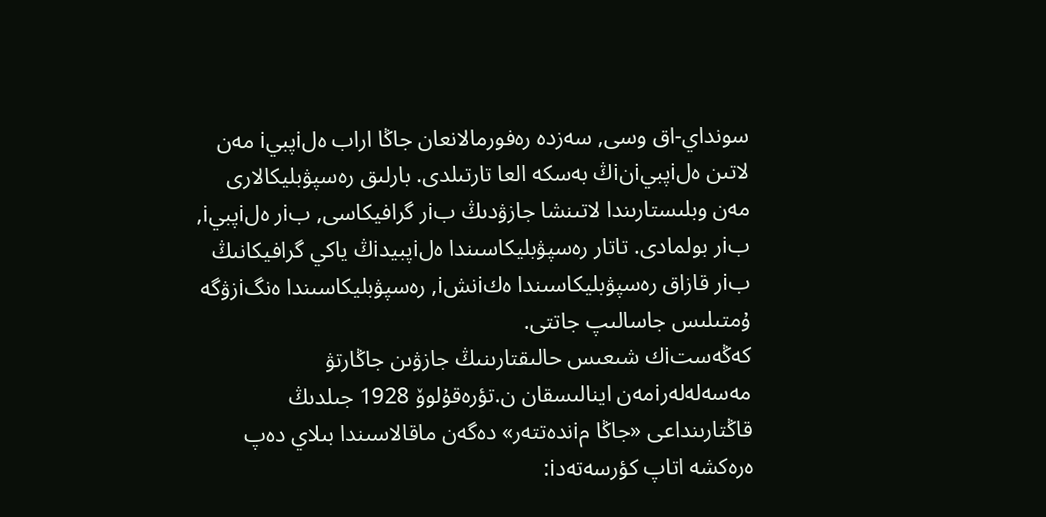سونداي-اق وسى, سەزدە رەفورمالانعان جاڭا اراب ەلiپبيi مەن لاتىن ەلiپبيiنiڭ بەسكە العا تارتىلدى. بارلىق رەسپۋبليكالارى مەن وبلىستارىندا لاتىنشا جازۋدىڭ بiر گرافيكاسى, بiر ەلiپبيi, بiر بولمادى. تاتار رەسپۋبليكاسىندا ەلiپبيدiڭ ياكي گرافيكانىڭ بiر قازاق رەسپۋبليكاسىندا ەكiنشi, رەسپۋبليكاسىندا ەنگiزۋگە ۇمتىلىس جاسالىپ جاتتى.
كەڭەستiك شىعىس حالىقتارىنىڭ جازۋىن جاڭارتۋ مەسەلەلەرiمەن اينالىسقان ن.تؤرەقۇلوۆ 1928 جىلدىڭ قاڭتارىنداعى «جاڭا مiندەتتەر» دەگەن ماقالاسىندا بىلاي دەپ ەرەكشە اتاپ كؤرسەتەدi: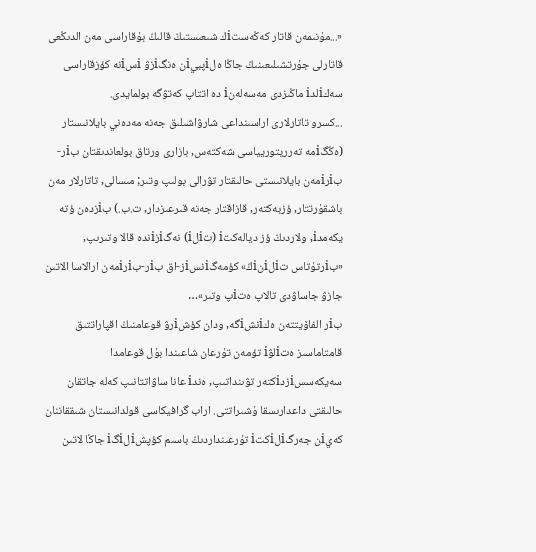«...مۇنىمەن قاتار كەڭەستiك شىعىستىڭ قالىڭ بۇقاراسى مەن الدىڭعى قاتارلى جۇرتشىلىعىنىڭ جاڭا ەلiپبيiن ەنگiزۋ iسiنە كؤزقاراسى سەكiلدi ماڭىزدى مەسەلەنi دە اتتاپ كەتۋگە بولمايدى.
...كسرو تاتارلارى اراسىنداعى شارۋاشىلىق جەنە مەدەني بايلانىستار (ەڭگiمە تەرريتوريياسى شەكتەس, بازارى ورتاق بولعاندىقتان بiر-بiرiمەن بايلانىستى حالىقتار تۋرالى بولىپ وتىر; مىسالى, تاتارلار مەن باشقۇرتتار, ؤزبەكتەر, قازاقتار جەنە قىرعىزدار, ت.ب.) بiزدەن ؤتە يكەمدi, ولاردىڭ ؤز ديالەكتi (تiلi) نەگiزiندە قالا وتىرىپ, «بiرتۇتاس تiلiنiڭ» كؤمەگiنسiز-اق بiر-بiرiمەن ارالاسا الاتىن جازۋ جاساۋدى تالاپ ەتiپ وتىر»…
بiر الفاۆيتتەن ەكiنشiگە, ودان كؤشiرۋ قوعامنىڭ اقپاراتتىق قامتاماسىز ەتiلۋi تؤمەن تۇرعان شاعىندا بۇل قوعامدا سەيكەسسiزدiكتەر تۋىنداتىپ, ەندi عانا ساۋاتتانىپ كەلە جاتقان حالىقتى داعدارىسقا ۇشىراتتى. اراب گرافيكاسى قولدانىستان شىققاننان كەيiن جەرگiلiكتi تۇرعىنداردىڭ باسىم كؤپشiلiگi جاڭا لاتىن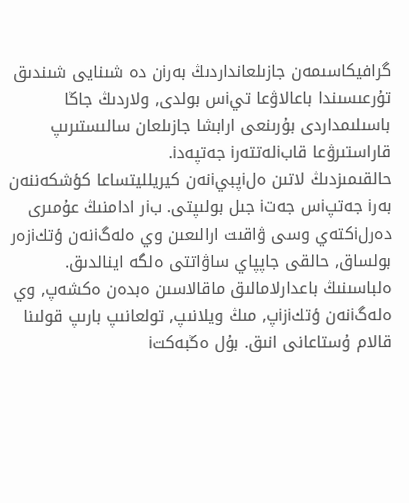گرافيكاسىمەن جازىلعانداردىڭ بەرiن دە شىنايى شىندىق تۇرعىسىندا باعالاۋعا تيiس بولدى, ولاردىڭ جاڭا باسىلىمداردى بۇرىنعى ارابشا جازىلعان سالىستىرىپ قاراستىرۋعا قابiلەتتەرi جەتپەدi.
حالقىمىزدىڭ لاتىن ەلiپبيiنەن كيريلليتساعا كؤشكەننەن بەرi جەتپiس جەتi جىل بولىپتى. بiر ادامنىڭ عۇمىرى دەرلiكتەي وسى ۋاقىت ارالىعىن وي ەلەگiنەن ؤتكiزەر بولساق, حالقى جاپپاي ساۋاتتى ەلگە اينالدىق.
ەلباسىنىڭ باعدارلامالىق ماقالاسىن ەبدەن ەكشەپ, وي ەلەگiنەن ؤتكiزiپ, مىڭ ويلانىپ, تولعانىپ بارىپ قولىنا قالام ۇستاعانى انىق. بۇل ەڭبەكتi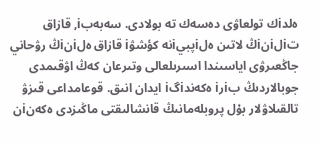ەلدiك تولعاۋى دەسەك تە بولادى. سەبەبi, قازاق تiلiنiڭ لاتىن ەلiپبيiنە كؤشۋi قازاق ەلiنiڭ رۋحاني جاڭعىرۋى اياسىندا اسىرىلعالى وتىرعان كەڭ اۋقىمدى جوبالاردىڭ بiرi ەكەندiگi ايدان انىق. قوعامداعى قىزۋ تالقىلاۋلار بۇل پروبلەمانىڭ قانشالىقتى ماڭىزدى ەكەنiن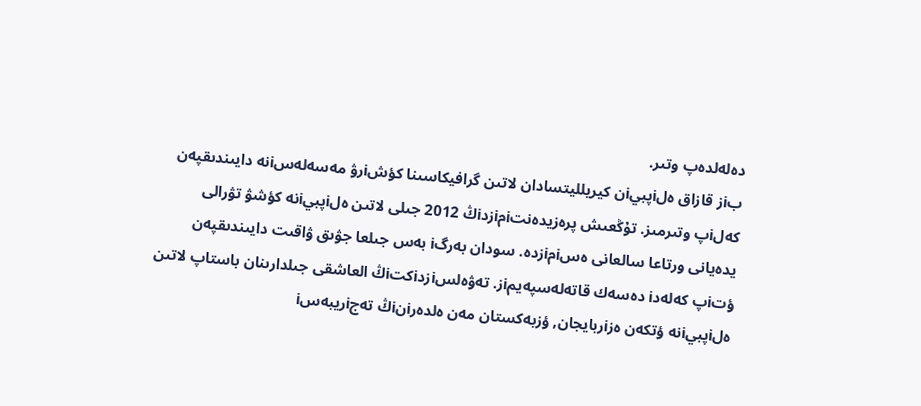دەلەلدەپ وتىر.
بiز قازاق ەلiپبيiن كيريلليتسادان لاتىن گرافيكاسىنا كؤشiرۋ مەسەلەسiنە دايىندىقپەن كەلiپ وتىرمىز. تۇڭعىش پرەزيدەنتiمiزدiڭ 2012 جىلى لاتىن ەلiپبيiنە كؤشۋ تۋرالى يدەيانى ورتاعا سالعانى ەسiمiزدە. سودان بەرگi بەس جىلعا جۋىق ۋاقىت دايىندىقپەن ؤتiپ كەلەدi دەسەك قاتەلەسپەيمiز. تەۋەلسiزدiكتiڭ العاشقى جىلدارىنان باستاپ لاتىن ەلiپبيiنە ؤتكەن ەزiربايجان, ؤزبەكستان مەن ەلدەرiنiڭ تەجiريبەسi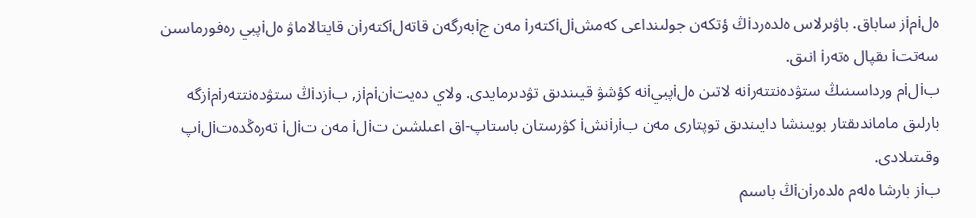ەلiمiز ساباق. باۋىرلاس ەلدەردiڭ ؤتكەن جولىنداعى كەمشiلiكتەرi مەن جiبەرگەن قاتەلiكتەرiن قايتالاماۋ ەلiپبي رەفورماسىن سەتتi ىقپال ەتەرi انىق.
بiلiم ورداسىنىڭ ستۋدەنتتەرiنە لاتىن ەلiپبيiنە كؤشۋ قيىندىق تۋدىرمايدى. ولاي دەيتiنiمiز, بiزدiڭ ستۋدەنتتەرiمiزگە بارلىق ماماندىقتار بويىنشا دايىندىق توپتارى مەن بiرiنشi كۋرستان باستاپ-اق اعىلشىن تiلi مەن تiلi تەرەڭدەتiلiپ وقىتىلادى.
بiز بارشا ەلەم ەلدەرiنiڭ باسىم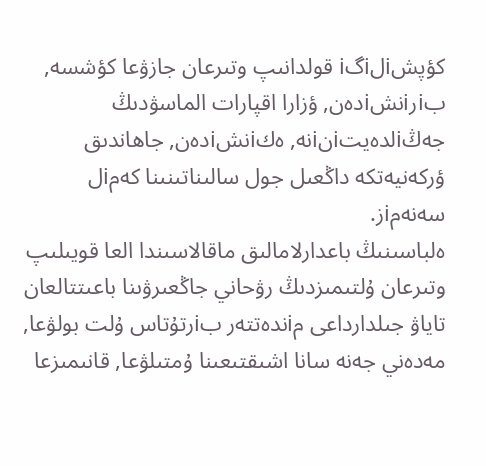كؤپشiلiگi قولدانىپ وتىرعان جازۋعا كؤشسە, بiرiنشiدەن, ؤزارا اقپارات الماسۋدىڭ جەڭiلدەيتiنiنە, ەكiنشiدەن, جاھاندىق ؤركەنيەتكە داڭعىل جول سالىناتىنىنا كەمiل سەنەمiز.
ەلباسىنىڭ باعدارلامالىق ماقالاسىندا العا قويىلىپ وتىرعان ۇلتىمىزدىڭ رۋحاني جاڭعىرۋىنا باعىتتالعان تاياۋ جىلدارداعى مiندەتتەر بiرتۇتاس ۇلت بولۋعا, مەدەني جەنە سانا اشىقتىعىنا ۇمتىلۋعا, قانىمىزعا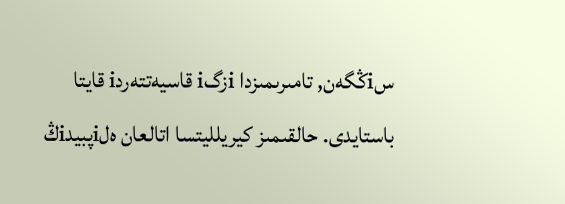سiڭگەن, تامىرىمىزدا iزگi قاسيەتتەردi قايتا باستايدى. حالقىمىز كيريلليتسا اتالعان ەلiپبيدiڭ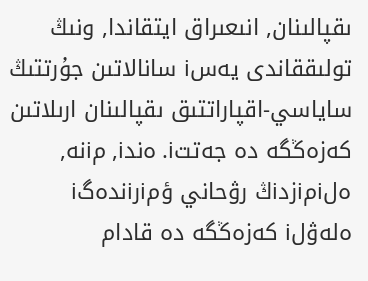ىقپالىنان, انىعىراق ايتقاندا, ونىڭ تولىققاندى يەسi سانالاتىن جۇرتتىڭ ساياسي-اقپاراتتىق ىقپالىنان ارىلاتىن كەزەڭگە دە جەتتi. ەندi, مiنە, ەلiمiزدiڭ رۋحاني ؤمiرiندەگi ەلەۋلi كەزەڭگە دە قادام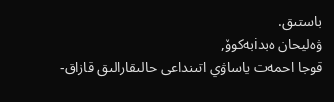باستىق.
ۋەليحان ەبدiبەكوۆ,
قوجا احمەت ياساۋي اتىنداعى حالىقارالىق قازاق-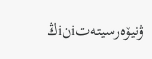ۋنيۆەرسيتەتiنiڭ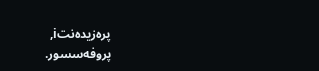پرەزيدەنتi,
پروفەسسور.